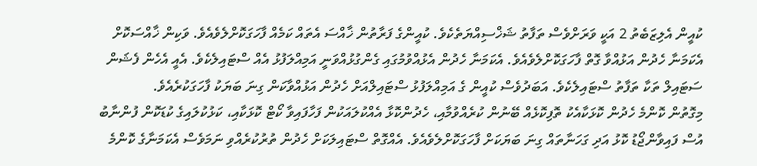ކުއީން އެލިޒަބެތު 2 އަކީ ވަރަށްވެސް ތަފާތު ޝަޚްސިއްޔަތެކެވެ. ކުއީންގެ ފަރާތުން ޚާއްސަ އެތައް ކަމެއް ފާހަގަކޮށްލެވެއެވެ. ވަކިން ޚާއްސަކޮށް އެކަމަނާ ހެދުން އަޅުއްވާ ގޮތް ފާހަގަކޮށްލެވެއެވެ. އެކަމަނާ ހެދުން އެޅުއްވުމުގައި ގެންގުޅުއްވަނީ އަމިއްލަފުޅު އެއް ސްޓައިލެކެވެ. އެއީ އެހެން ފެޝަން ސަޓައިލް ތަކާ ތަފާތު ސްޓައިލެކެވެ. އަބަދުވެސް ކުއީން ގެ އަމިއްލަފުޅު ސްޓައިލްއަށް ހެދުން އަޅުއްވާކަން ގިނަ ބަޔަކު ފާހަގަކުރެއެވެ.
މިގޮތުން ކޮންމެ ހެދުން ކޮޅަކާއެކު ތޮފިކޮޅެއް ބޭނުން ކުރެއްވުމާއި، ހެދުންކޮޅާ އެއްކުލައަކުން ފަހާފައިވާ ކޯޓް ކޮޅަކާއި، ކަޅުކުލައިގެ ކުޑަކޮން ފުންނާބު އުސް ފައިވާންޖޯޑު ކޮޅު އަދި ގަހަނާތައް ގިނަ ބަޔަކަށް ފާހަގަކޮށްލެވެއެވެ. އެއްގޮތް ސްޓައިލަކަށް ހެދުން ތުރުކުރެއްވި ނަމަވެސް އެކަމަނާގެ ކޮންމެ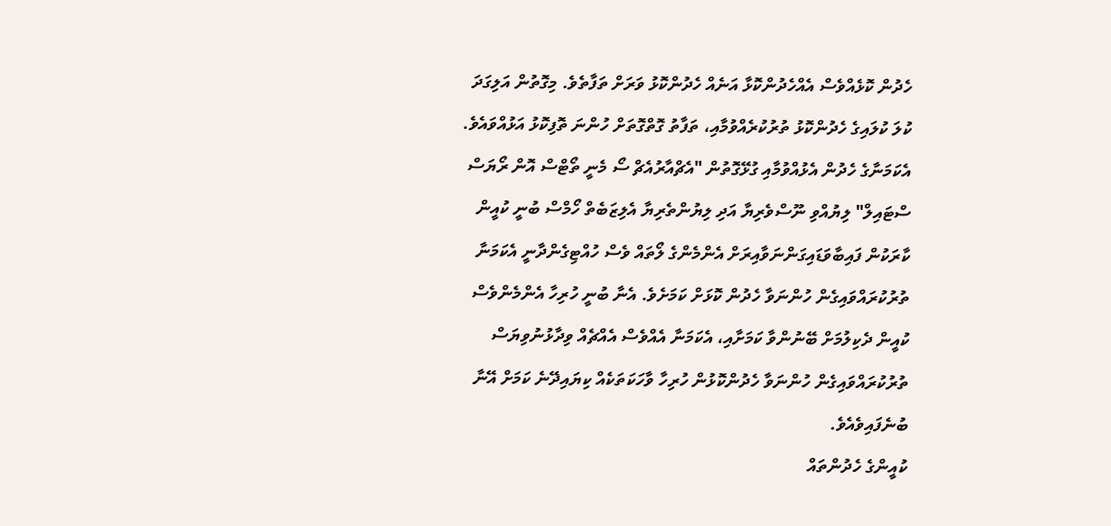ހެދުން ކޮޅެއްވެސް އެއްހެދުންކޮޅާ އަނެއް ހެދުންކޮޅު ވަރަށް ތަފާތެވެ. މިގޮތުން އަލިގަދަ ކުލަ ކުލައިގެ ހެދުންކޮޅު ތުރުކުރެއްވުމާއި، ތަފާތު ގޮތްގޮތަށް ހުންނަ ތޮފިކޮޅު އަޅުއްވައެވެ.
އެކަމަނާގެ ހެދުން އެޅުއްވުމާއި ގުޅޭގޮތުން "އެޗްއާރުއެޗް ސޯ މެނީ ތޯޓްސް އޮން ރޯޔަސް ސްޓައިލް" ލިޔުއްވި ނޫސްވެރިޔާ އަދި ލިޔުންތެރިޔާ އެލިޒަބެތް ހޯމްސް ބުނީ ކުއީން ކާރަކުން ފައިބާވަޑައިގަންނަވާއިރަށް އެންމެންގެ ލޯތައް ވެސް ހުއްޓިގެންދާނީ އެކަމަނާ ތުރުކުރައްވައިގެން ހުންނަވާ ހެދުން ކޮޅަށް ކަމަށެވެ. އެނާ ބުނީ ހުރިހާ އެންމެންވެސް ކުއީން ދެކިލުމަށް ބޭނުންވާ ކަމަށާއި، އެކަމަނާ އެއްވެސް އެއްޗެއް ވިދާޅުނުވިޔަސް ތުރުކުރައްވައިގެން ހުންނަވާ ހެދުންކޮޅުން ހުރިހާ ވާހަކަތަކެއް ކިޔައިދޭނެ ކަމަށް އޭނާ ބުނެފައިވެއެވެ.
ކުއީންގެ ހެދުންތައް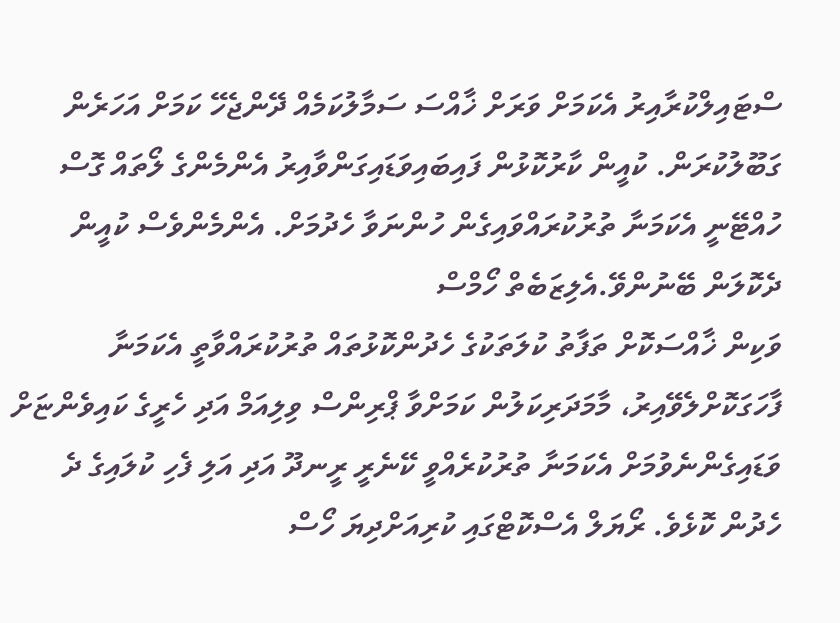ސްޓައިލްކުރާއިރު އެކަމަށް ވަރަށް ޚާއްސަ ސަމާލުކަމެއް ދޭންޖެހޭ ކަމަށް އަހަރެން ގަބޫލުކުރަން. ކުއީން ކާރުކޮޅުން ފައިބައިވަޑައިގަންވާއިރު އެންމެންގެ ލޯތައް ގޮސް ހުއްޓޭނީ އެކަމަނާ ތުރުކުރައްވައިގެން ހުންނަވާ ހެދުމަށް. އެންމެންވެސް ކުއީން ދެކޮލަން ބޭނުންވޭ.އެލިޒަބެތް ހޯމްސް
ވަކިން ޚާއްސަކޮށް ތަފާތު ކުލަތަކުގެ ހެދުންކޮޅުތައް ތުރުކުރައްވާތީ އެކަމަނާ ފާހަގަކޮށްލެވޭއިރު، މާމަދަރިކަލުން ކަމަށްވާ ޕްރިންސް ވިލިއަމް އަދި ހެރީގެ ކައިވެންޏަށް ވަޑައިގެންނެވުމަށް އެކަމަނާ ތުރުކުރެއްވީ ކޭނެރީ ރީނދޫ އަދި އަލި ފެހި ކުލައިގެ ދެ ހެދުން ކޮޅެވެ. ރޯޔަލް އެސްކޮޓްގައި ކުރިއަށްދިޔަ ހޯސް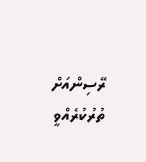ރޭސިންއަށް ތުރުކުރެއްވީ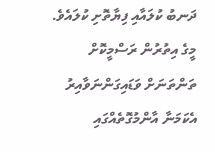ދަނބު ކުލައާއި ފިޔާތޮށި ކުލައެވެ. މީގެ އިތުރުން ރަސްމީކޮށް ތަންތަނަށް ވަޑައިގަންނަވާއިރު އެކަމަނާ އާންމުގޮތެއްގައި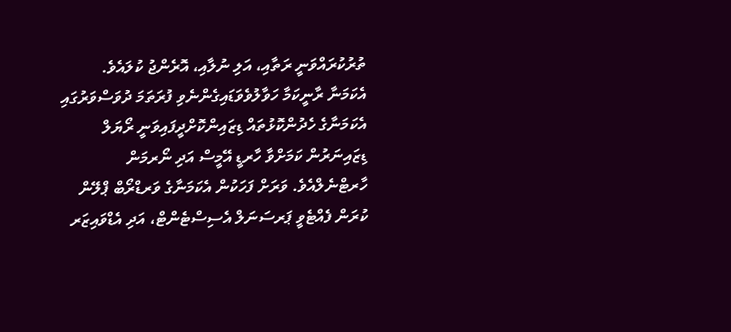ތުރުކުރައްވަނީ ރަތާއި، އަލި ނުލާއި، އޮރެންޖު ކުލައެވެ.
އެކަމަނާ ރާނީކަމާ ހަވާލުވެވަޑައިގެންނެވި ފުރަތަމަ ދުވަސްވަރުގައި އެކަމަނާގެ ހެދުންކޮޅުތައް ޑިޒައިންކޮށްދީފައިވަނީ ރޯޔަލް ޑިޒައިނަރުން ކަމަށްވާ ހާރޑީ އޭމީސް އަދި ނޯރމަން ހާރޓްނެލްއެވެ. ވަރަށް ފަހަކުން އެކަމަނާގެ ވަރޑްރޯބް ޕްލޭން ކުރަން ފެއްޓެވީ ޕަރސަނަލް އެސިސްޓެންޓް، އަދި އެޑްވައިޒަރ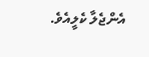އެންޖެލާ ކެލީއެވެ.